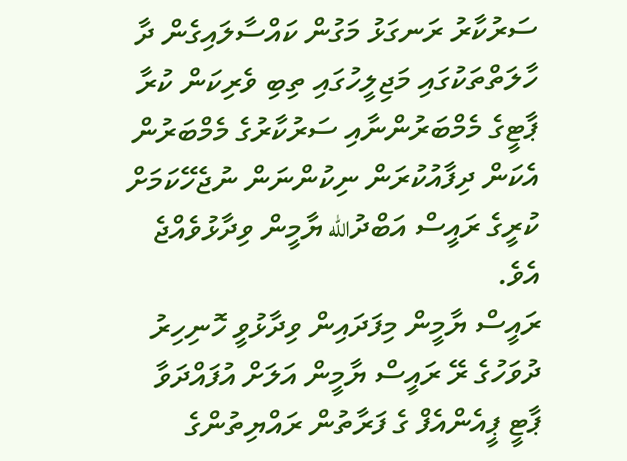ސަރުކާރު ރަނގަޅު މަގުން ކައްސާލައިގެން ދާ ހާލަތްތަކުގައި މަޖިލީހުގައި ތިބި ވެރިކަން ކުރާ ޕާޓީގެ މެމްބަރުންނާއި ސަރުކާރުގެ މެމްބަރުން އެކަން ދިފާއުކުރަން ނިކުންނަން ނުޖެހޭކަމަށް ކުރީގެ ރައީސް އަބްދުالله ޔާމީން ވިދާޅުވެއްޖެ އެވެ.
ރައީސް ޔާމީން މިފަދައިން ވިދާޅުވީ ހޮނިހިރު ދުވަހުގެ ރޭ ރައީސް ޔާމީން އަލަށް އުފައްދަވާ ޕާޓީ ޕީއެންއެފް ގެ ފަރާތުން ރައްޔިތުންގެ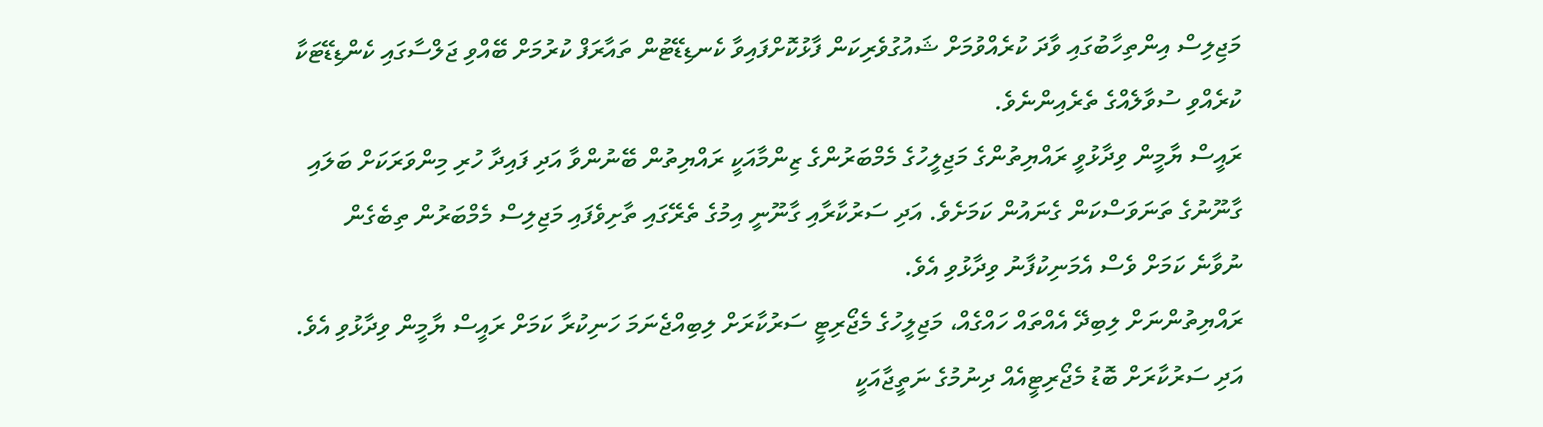މަޖިލިސް އިންތިހާބުގައި ވާދަ ކުރެއްވުމަށް ޝައުގުވެރިކަން ފާޅުކޮށްފައިވާ ކެނޑިޑޭޓުން ތައާރަފް ކުރުމަށް ބޭއްވި ޖަލްސާގައި ކެންޑިޑޭޓަކާ ކުރެއްވި ސުވާލެއްގެ ތެރެއިންނެވެ.
ރައީސް ޔާމީން ވިދާޅުވީ ރައްޔިތުންގެ މަޖިލީހުގެ މެމްބަރުންގެ ޒިންމާއަކީ ރައްޔިތުން ބޭނުންވާ އަދި ފައިދާ ހުރި މިންވަރަކަށް ބަލައި ގާނޫނުގެ ތަނަވަސްކަން ގެނައުން ކަމަށެވެ. އަދި ސަރުކާރާއި ގާނޫނީ އިމުގެ ތެރޭގައި ތާށިވެފައި މަޖިލިސް މެމްބަރުން ތިބެގެން ނުވާނެ ކަމަށް ވެސް އެމަނިކުފާނު ވިދާޅުވި އެވެ.
ރައްޔިތުންނަށް ލިބިދޭ އެއްތައް ހައްގެއް، މަޖިލީހުގެ މެޖޯރިޓީ ސަރުކާރަށް ލިބިއްޖެނަމަ ހަނިކުރާ ކަމަށް ރައީސް ޔާމީން ވިދާޅުވި އެވެ. އަދި ސަރުކާރަށް ބޮޑު މެޖޯރިޓީއެއް ދިނުމުގެ ނަތީޖާއަކީ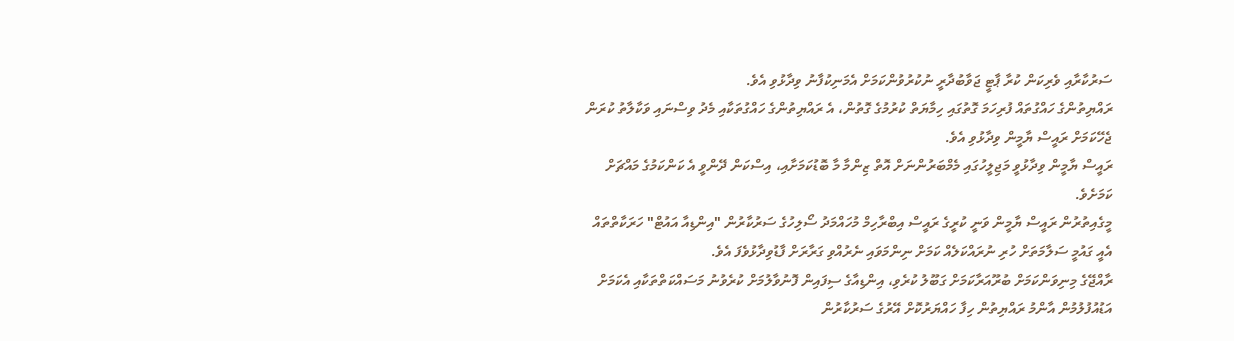ސަރުކާރާއި ވެރިކަން ކުރާ ޕާޓީ ޖަވާބުދާރީ ނުކުރުވުންކަމަށް އެމަނިކުފާނު ވިދާޅުވި އެވެ.
ރައްޔިތުންގެ ހައްގުތައް ފުރިހަމަ ގޮތުގައި ހިމާޔަތް ކުރުމުގެ ގޮތުން، އެ ރައްޔިތުންގެ ހައްގުތަކާއި މެދު ވިސްނައި ވަކާލާތު ކުރަން ޖެހޭކަމަށް ރައީސް ޔާމީން ވިދާޅުވި އެވެ.
ރައީސް ޔާމީން ވިދާޅުވީ މަޖިލީހުގައި މެމްބަރުންނަށް އޮތް ޒިންމާ މާ ބޮޑުކަމަށާއި، އިސްކަން ދޭންވީ އެ ކަންކަމުގެ މައްޗަށް ކަމަށެވެ.
މީގެއިތުރުން ރައީސް ޔާމީން ވަނީ ކުރީގެ ރައީސް އިބްރާހިމް މުހައްމަދު ސޯލިހުގެ ސަރުކާރުން "އިންޑިއާ އައުޓް" ހަރަކާތްތައް އެއީ ގައުމީ ސަލާމަތަށް ހުރި ނުރައްކަލެއް ކަމަށް ނިންމަވައި ނެރުއްވި ގަރާރަށް ފާޑުވިދާޅުވެފަ އެވެ.
ރާއްޖޭގެ މިނިވަންކަމަށް ބުރޫއަރާކަމަށް ގަބޫލު ކުރެވި، އިންޑިއާގެ ސިފައިން ފޮނުވާލުމަށް ކުރެވުނު މަސައްކަތްތަކާއި އެކަމަށް އަޑުއުފުލުމުން އާންމު ރައްޔިތުން ހިފާ ހައްޔަރުކޮށް އޭރުގެ ސަރުކާރުން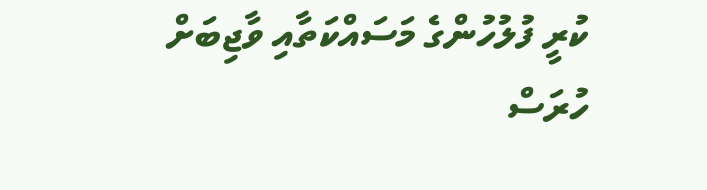ކުރީ ފުލުހުންގެ މަސައްކަތާއި ވާޖިބަށް ހުރަސް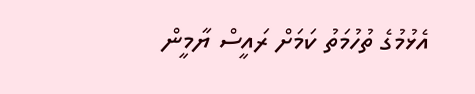އެޅުމުގެ ތުހުމަތު ކަމަށް ރައީސް ޔާމީން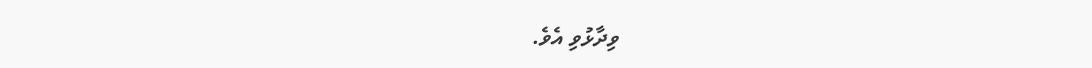ވިދާޅުވި އެވެ.